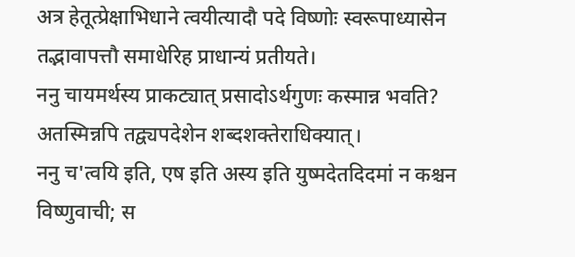अत्र हेतूत्प्रेक्षाभिधाने त्वयीत्यादौ पदे विष्णोः स्वरूपाध्यासेन तद्भावापत्तौ समाधेरिह प्राधान्यं प्रतीयते।
ननु चायमर्थस्य प्राकट्यात् प्रसादोऽर्थगुणः कस्मान्न भवति?
अतस्मिन्नपि तद्व्यपदेशेन शब्दशक्तेराधिक्यात्।
ननु च'त्वयि इति, एष इति अस्य इति युष्मदेतदिदमां न कश्चन विष्णुवाची; स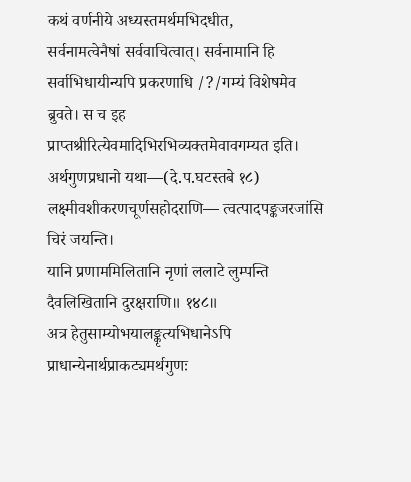कथं वर्णनीये अध्यस्तमर्थमभिदधीत,
सर्वनामत्वेनैषां सर्ववाचित्वात्। सर्वनामानि हि सर्वाभिधायीन्यपि प्रकरणाधि /?/गम्यं विशेषमेव ब्रुवते। स च इह प्राप्तश्रीरित्येवमादिभिरभिव्यक्तमेवावगम्यत इति।
अर्थगुणप्रधानो यथा—(दे.प.घटस्तबे १८)
लक्ष्मीवशीकरणचूर्णसहोदराणि— त्वत्पादपङ्कजरजांसि चिरं जयन्ति।
यानि प्रणाममिलितानि नृणां ललाटे लुम्पन्ति दैवलिखितानि दुरक्षराणि॥ १४८॥
अत्र हेतुसाम्योभयालङ्कृत्यभिधानेऽपि प्राधान्येनार्थप्राकट्यमर्थगुणः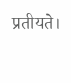प्रतीयते।